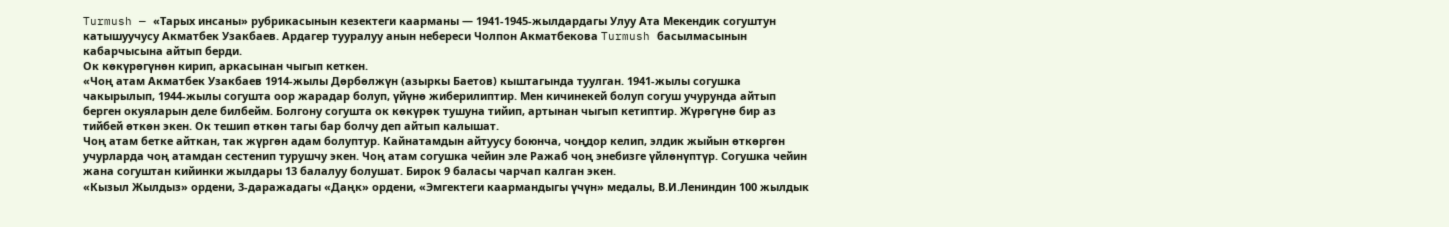Turmush — «Тарых инсаны» рубрикасынын кезектеги каарманы — 1941-1945-жылдардагы Улуу Ата Мекендик согуштун катышуучусу Акматбек Узакбаев. Ардагер тууралуу анын небереси Чолпон Акматбекова Turmush басылмасынын кабарчысына айтып берди.
Ок көкүрөгүнөн кирип, аркасынан чыгып кеткен.
«Чоң атам Акматбек Узакбаев 1914-жылы Дөрбөлжүн (азыркы Баетов) кыштагында туулган. 1941-жылы согушка чакырылып, 1944-жылы согушта оор жарадар болуп, үйүнө жиберилиптир. Мен кичинекей болуп согуш учурунда айтып берген окуяларын деле билбейм. Болгону согушта ок көкүрөк тушуна тийип, артынан чыгып кетиптир. Жүрөгүнө бир аз тийбей өткөн экен. Ок тешип өткөн тагы бар болчу деп айтып калышат.
Чоң атам бетке айткан, так жүргөн адам болуптур. Кайнатамдын айтуусу боюнча, чоңдор келип, элдик жыйын өткөргөн учурларда чоң атамдан сестенип турушчу экен. Чоң атам согушка чейин эле Ражаб чоң энебизге үйлөнүптүр. Согушка чейин жана согуштан кийинки жылдары 13 балалуу болушат. Бирок 9 баласы чарчап калган экен.
«Кызыл Жылдыз» ордени, 3-даражадагы «Даңк» ордени, «Эмгектеги каармандыгы үчүн» медалы, В.И.Лениндин 100 жылдык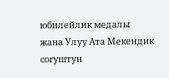юбилейлик медалы жана Улуу Ата Мекендик согуштун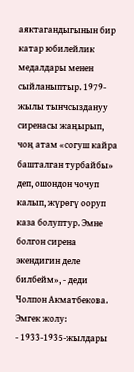аяктагандыгынын бир катар юбилейлик медалдары менен сыйланыптыр. 1979-жылы тынчсыздануу сиренасы жаңырып, чоң атам «согуш кайра башталган турбайбы» деп, ошондон чочуп калып, жүрөгү ооруп каза болуптур. Эмне болгон сирена экендигин деле билбейм», - деди Чолпон Акматбекова.
Эмгек жолу:
- 1933-1935-жылдары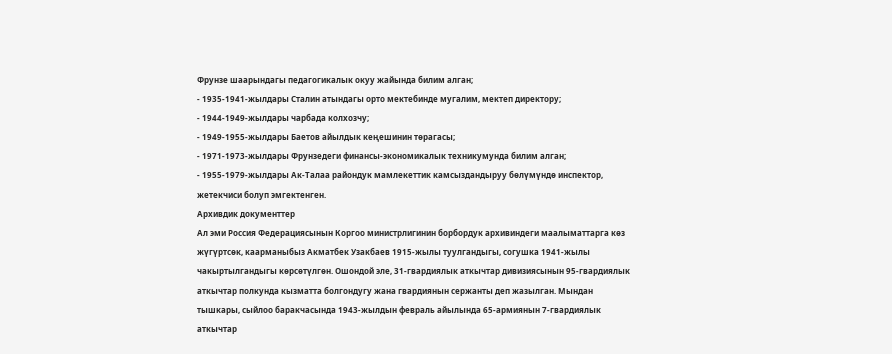Фрунзе шаарындагы педагогикалык окуу жайында билим алган;
- 1935-1941-жылдары Сталин атындагы орто мектебинде мугалим, мектеп директору;
- 1944-1949-жылдары чарбада колхозчу;
- 1949-1955-жылдары Баетов айылдык кеңешинин төрагасы;
- 1971-1973-жылдары Фрунзедеги финансы-экономикалык техникумунда билим алган;
- 1955-1979-жылдары Ак-Талаа райондук мамлекеттик камсыздандыруу бөлүмүндө инспектор, жетекчиси болуп эмгектенген.
Архивдик документтер
Ал эми Россия Федерациясынын Коргоо министрлигинин борбордук архивиндеги маалыматтарга көз жүгүртсөк, каарманыбыз Акматбек Узакбаев 1915-жылы туулгандыгы, согушка 1941-жылы чакыртылгандыгы көрсөтүлгөн. Ошондой эле, 31-гвардиялык аткычтар дивизиясынын 95-гвардиялык аткычтар полкунда кызматта болгондугу жана гвардиянын сержанты деп жазылган. Мындан тышкары, сыйлоо баракчасында 1943-жылдын февраль айылында 65-армиянын 7-гвардиялык аткычтар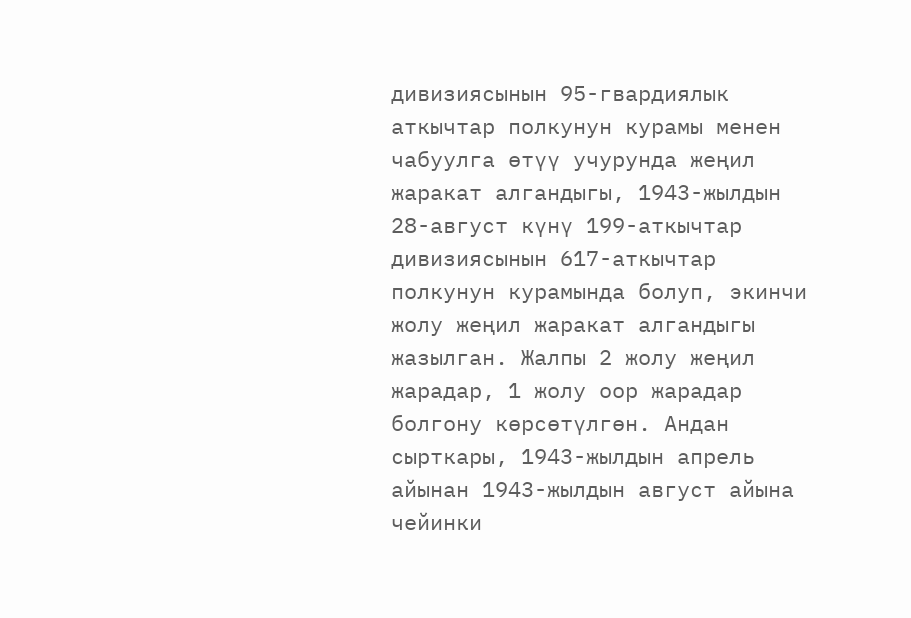дивизиясынын 95-гвардиялык аткычтар полкунун курамы менен чабуулга өтүү учурунда жеңил жаракат алгандыгы, 1943-жылдын 28-август күнү 199-аткычтар дивизиясынын 617-аткычтар полкунун курамында болуп, экинчи жолу жеңил жаракат алгандыгы жазылган. Жалпы 2 жолу жеңил жарадар, 1 жолу оор жарадар болгону көрсөтүлгөн. Андан сырткары, 1943-жылдын апрель айынан 1943-жылдын август айына чейинки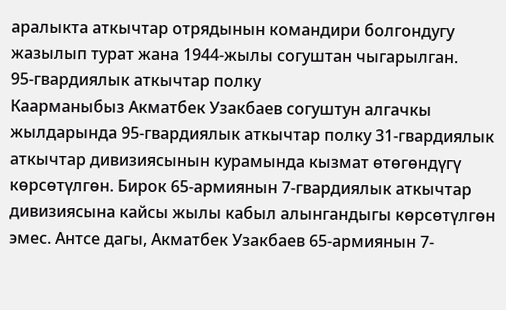аралыкта аткычтар отрядынын командири болгондугу жазылып турат жана 1944-жылы согуштан чыгарылган.
95-гвардиялык аткычтар полку
Каарманыбыз Акматбек Узакбаев согуштун алгачкы жылдарында 95-гвардиялык аткычтар полку 31-гвардиялык аткычтар дивизиясынын курамында кызмат өтөгөндүгү көрсөтүлгөн. Бирок 65-армиянын 7-гвардиялык аткычтар дивизиясына кайсы жылы кабыл алынгандыгы көрсөтүлгөн эмес. Антсе дагы, Акматбек Узакбаев 65-армиянын 7-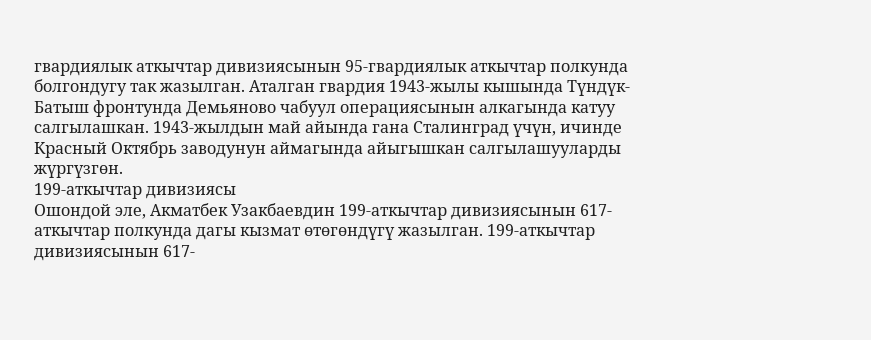гвардиялык аткычтар дивизиясынын 95-гвардиялык аткычтар полкунда болгондугу так жазылган. Аталган гвардия 1943-жылы кышында Түндүк-Батыш фронтунда Демьяново чабуул операциясынын алкагында катуу салгылашкан. 1943-жылдын май айында гана Сталинград үчүн, ичинде Красный Октябрь заводунун аймагында айыгышкан салгылашууларды жүргүзгөн.
199-аткычтар дивизиясы
Ошондой эле, Акматбек Узакбаевдин 199-аткычтар дивизиясынын 617-аткычтар полкунда дагы кызмат өтөгөндүгү жазылган. 199-аткычтар дивизиясынын 617-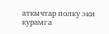аткычтар полку эки курамга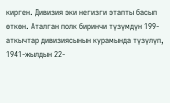кирген. Дивизия эки негизги этапты басып өткөн. Аталган полк биринчи түзүмдүн 199-аткычтар дивизиясынын курамында түзүлүп, 1941-жылдын 22-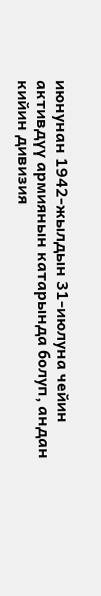июнунан 1942-жылдын 31-июлуна чейин активдүү армиянын катарында болуп, андан кийин дивизия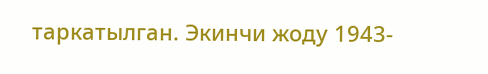таркатылган. Экинчи жоду 1943-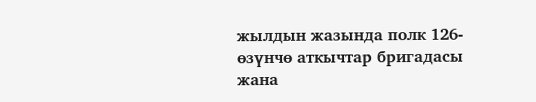жылдын жазында полк 126-өзүнчө аткычтар бригадасы жана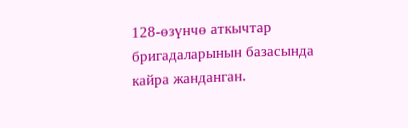128-өзүнчө аткычтар бригадаларынын базасында кайра жанданган.